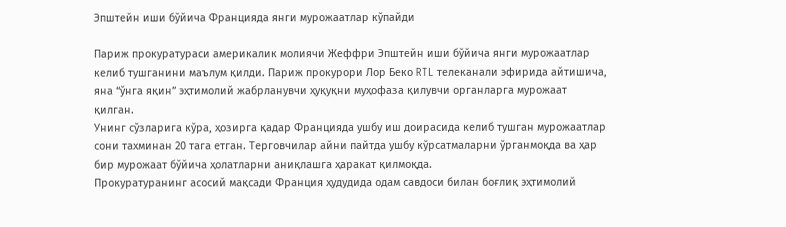Эпштейн иши бўйича Францияда янги мурожаатлар кўпайди

Париж прокуратураси америкалик молиячи Жеффри Эпштейн иши бўйича янги мурожаатлар келиб тушганини маълум қилди. Париж прокурори Лор Беко RTL телеканали эфирида айтишича, яна “ўнга яқин” эҳтимолий жабрланувчи ҳуқуқни муҳофаза қилувчи органларга мурожаат қилган.
Унинг сўзларига кўра, ҳозирга қадар Францияда ушбу иш доирасида келиб тушган мурожаатлар сони тахминан 20 тага етган. Терговчилар айни пайтда ушбу кўрсатмаларни ўрганмоқда ва ҳар бир мурожаат бўйича ҳолатларни аниқлашга ҳаракат қилмоқда.
Прокуратуранинг асосий мақсади Франция ҳудудида одам савдоси билан боғлиқ эҳтимолий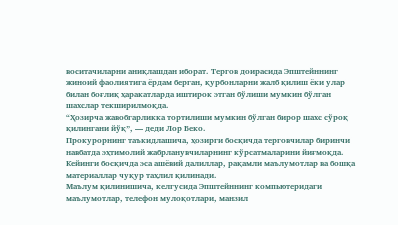воситачиларни аниқлашдан иборат. Тергов доирасида Эпштейннинг жиноий фаолиятига ёрдам берган, қурбонларни жалб қилиш ёки улар билан боғлиқ ҳаракатларда иштирок этган бўлиши мумкин бўлган шахслар текширилмоқда.
“Ҳозирча жавобгарликка тортилиши мумкин бўлган бирор шахс сўроқ қилингани йўқ”, — деди Лор Беко.
Прокурорнинг таъкидлашича, ҳозирги босқичда терговчилар биринчи навбатда эҳтимолий жабрланувчиларнинг кўрсатмаларини йиғмоқда. Кейинги босқичда эса ашёвий далиллар, рақамли маълумотлар ва бошқа материаллар чуқур таҳлил қилинади.
Маълум қилинишича, келгусида Эпштейннинг компьютеридаги маълумотлар, телефон мулоқотлари, манзил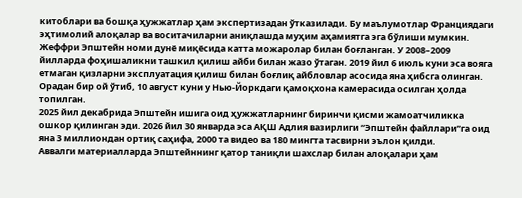китоблари ва бошқа ҳужжатлар ҳам экспертизадан ўтказилади. Бу маълумотлар Франциядаги эҳтимолий алоқалар ва воситачиларни аниқлашда муҳим аҳамиятга эга бўлиши мумкин.
Жеффри Эпштейн номи дунё миқёсида катта можаролар билан боғланган. У 2008–2009 йилларда фоҳишаликни ташкил қилиш айби билан жазо ўтаган. 2019 йил 6 июль куни эса вояга етмаган қизларни эксплуатация қилиш билан боғлиқ айбловлар асосида яна ҳибсга олинган. Орадан бир ой ўтиб, 10 август куни у Нью-Йоркдаги қамоқхона камерасида осилган ҳолда топилган.
2025 йил декабрида Эпштейн ишига оид ҳужжатларнинг биринчи қисми жамоатчиликка ошкор қилинган эди. 2026 йил 30 январда эса АҚШ Адлия вазирлиги “Эпштейн файллари”га оид яна 3 миллиондан ортиқ саҳифа, 2000 та видео ва 180 мингта тасвирни эълон қилди.
Аввалги материалларда Эпштейннинг қатор таниқли шахслар билан алоқалари ҳам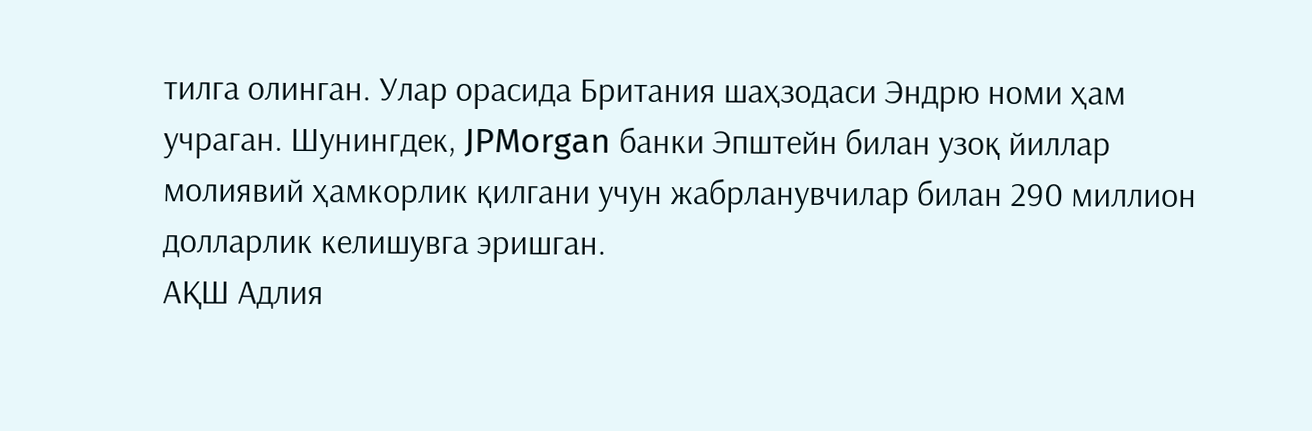тилга олинган. Улар орасида Британия шаҳзодаси Эндрю номи ҳам учраган. Шунингдек, JPMorgan банки Эпштейн билан узоқ йиллар молиявий ҳамкорлик қилгани учун жабрланувчилар билан 290 миллион долларлик келишувга эришган.
АҚШ Адлия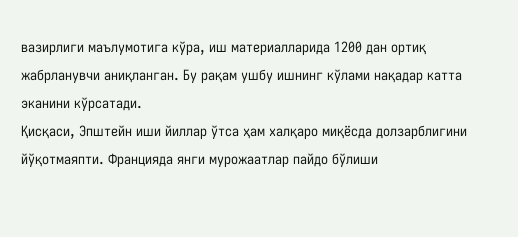вазирлиги маълумотига кўра, иш материалларида 1200 дан ортиқ жабрланувчи аниқланган. Бу рақам ушбу ишнинг кўлами нақадар катта эканини кўрсатади.
Қисқаси, Эпштейн иши йиллар ўтса ҳам халқаро миқёсда долзарблигини йўқотмаяпти. Францияда янги мурожаатлар пайдо бўлиши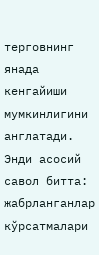терговнинг янада кенгайиши мумкинлигини англатади. Энди асосий савол битта: жабрланганлар кўрсатмалари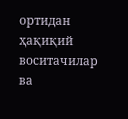ортидан ҳақиқий воситачилар ва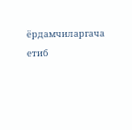ёрдамчиларгача етиб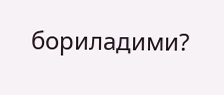бориладими?